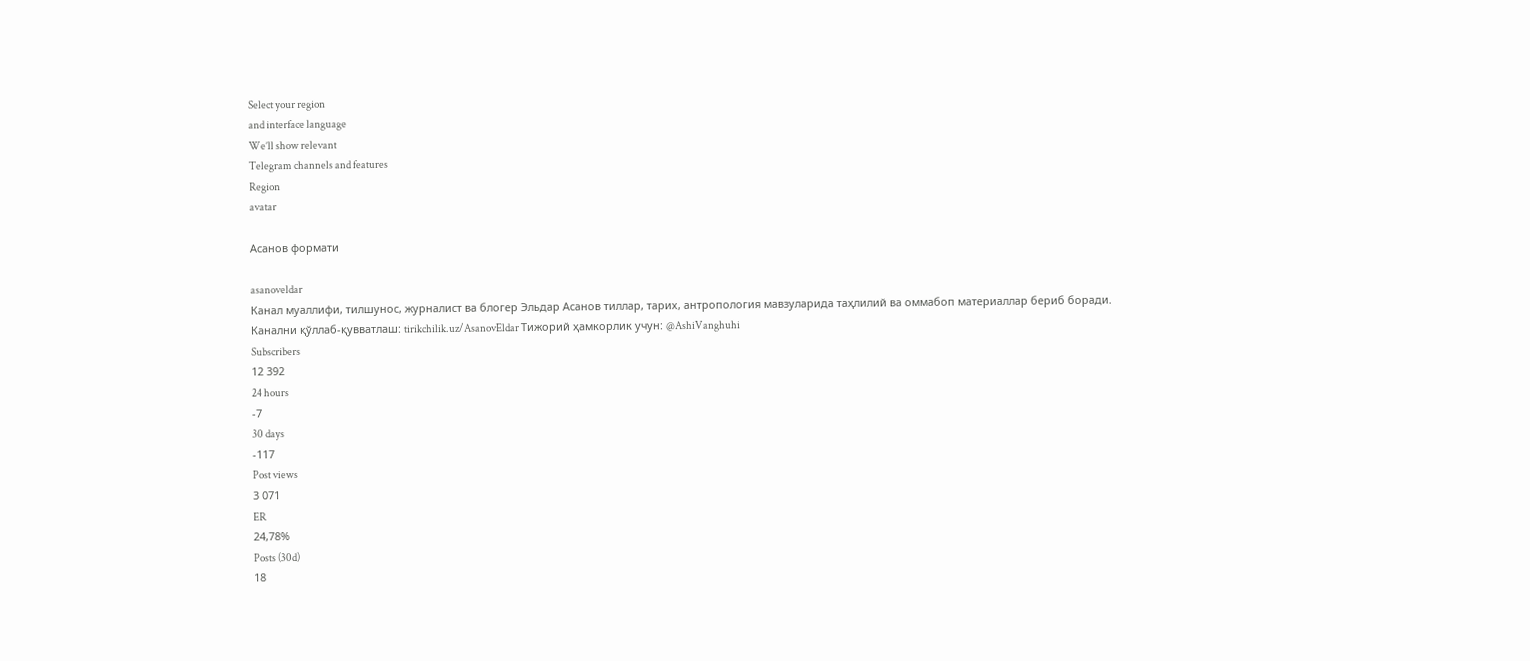Select your region
and interface language
We’ll show relevant
Telegram channels and features
Region
avatar

Асанов формати

asanoveldar
Канал муаллифи, тилшунос, журналист ва блогер Эльдар Асанов тиллар, тарих, антропология мавзуларида таҳлилий ва оммабоп материаллар бериб боради. Канални қўллаб-қувватлаш: tirikchilik.uz/AsanovEldar Тижорий ҳамкорлик учун: @AshiVanghuhi
Subscribers
12 392
24 hours
-7
30 days
-117
Post views
3 071
ER
24,78%
Posts (30d)
18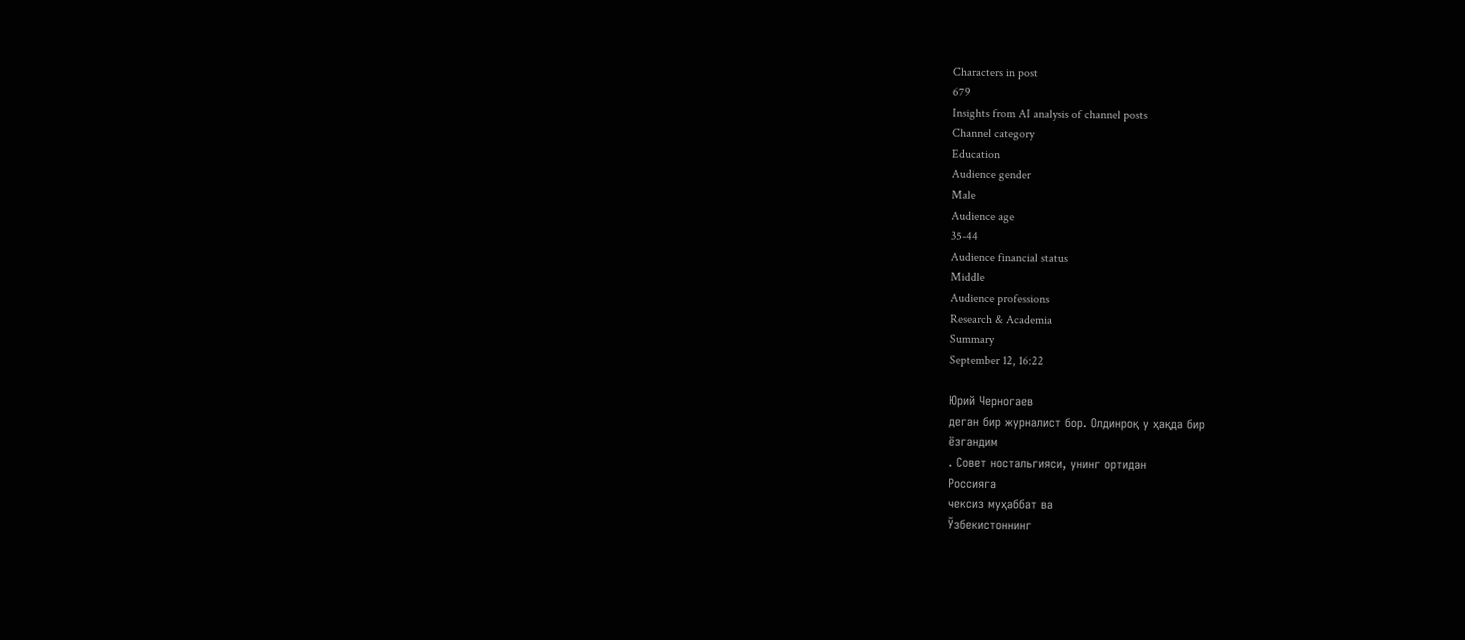Characters in post
679
Insights from AI analysis of channel posts
Channel category
Education
Audience gender
Male
Audience age
35-44
Audience financial status
Middle
Audience professions
Research & Academia
Summary
September 12, 16:22

Юрий Черногаев
деган бир журналист бор. Олдинроқ у ҳақда бир
ёзгандим
. Совет ностальгияси, унинг ортидан
Россияга
чексиз муҳаббат ва
Ўзбекистоннинг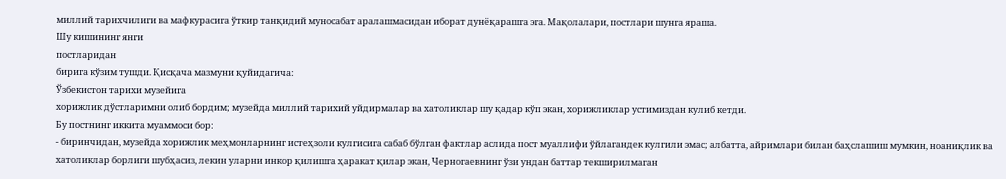миллий тарихчилиги ва мафкурасига ўткир танқидий муносабат аралашмасидан иборат дунёқарашга эга. Мақолалари, постлари шунга яраша.
Шу кишининг янги
постларидан
бирига кўзим тушди. Қисқача мазмуни қуйидагича:
Ўзбекистон тарихи музейига
хорижлик дўстларимни олиб бордим; музейда миллий тарихий уйдирмалар ва хатоликлар шу қадар кўп экан, хорижликлар устимиздан кулиб кетди.
Бу постнинг иккита муаммоси бор:
- биринчидан, музейда хорижлик меҳмонларнинг истеҳзоли кулгисига сабаб бўлган фактлар аслида пост муаллифи ўйлагандек кулгили эмас; албатта, айримлари билан баҳслашиш мумкин, ноаниқлик ва хатоликлар борлиги шубҳасиз, лекин уларни инкор қилишга ҳаракат қилар экан, Черногаевнинг ўзи ундан баттар текширилмаган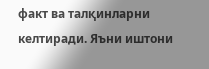факт ва талқинларни келтиради. Яъни иштони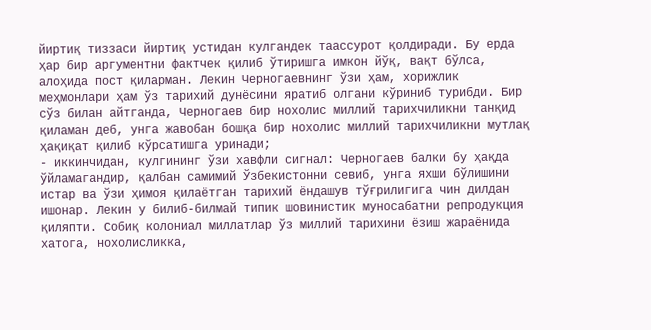йиртиқ тиззаси йиртиқ устидан кулгандек таассурот қолдиради. Бу ерда ҳар бир аргументни фактчек қилиб ўтиришга имкон йўқ, вақт бўлса, алоҳида пост қиларман. Лекин Черногаевнинг ўзи ҳам, хорижлик меҳмонлари ҳам ўз тарихий дунёсини яратиб олгани кўриниб турибди. Бир сўз билан айтганда, Черногаев бир нохолис миллий тарихчиликни танқид қиламан деб, унга жавобан бошқа бир нохолис миллий тарихчиликни мутлақ ҳақиқат қилиб кўрсатишга уринади;
- иккинчидан, кулгининг ўзи хавфли сигнал: Черногаев балки бу ҳақда ўйламагандир, қалбан самимий Ўзбекистонни севиб, унга яхши бўлишини истар ва ўзи ҳимоя қилаётган тарихий ёндашув тўғрилигига чин дилдан ишонар. Лекин у билиб-билмай типик шовинистик муносабатни репродукция қиляпти. Собиқ колониал миллатлар ўз миллий тарихини ёзиш жараёнида хатога, нохолисликка,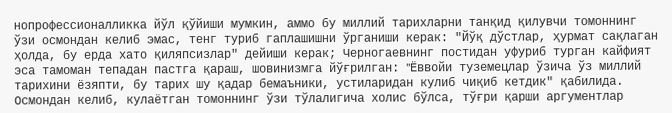нопрофессионалликка йўл қўйиши мумкин, аммо бу миллий тарихларни танқид қилувчи томоннинг ўзи осмондан келиб эмас, тенг туриб гаплашишни ўрганиши керак: "Йўқ дўстлар, ҳурмат сақлаган ҳолда, бу ерда хато қиляпсизлар" дейиши керак; Черногаевнинг постидан уфуриб турган кайфият эса тамоман тепадан пастга қараш, шовинизмга йўғрилган: "Ëввойи туземецлар ўзича ўз миллий тарихини ёзяпти, бу тарих шу қадар бемаъники, устиларидан кулиб чиқиб кетдик" қабилида. Осмондан келиб, кулаётган томоннинг ўзи тўлалигича холис бўлса, тўғри қарши аргументлар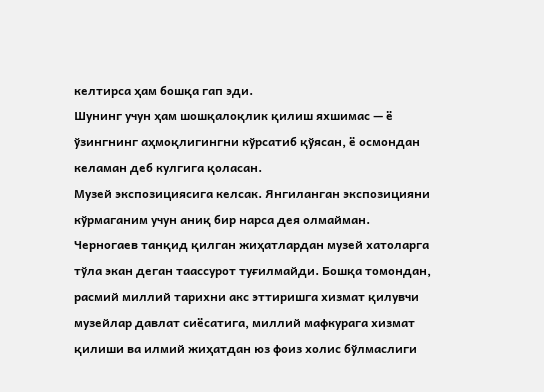келтирса ҳам бошқа гап эди.
Шунинг учун ҳам шошқалоқлик қилиш яхшимас — ё ўзингнинг аҳмоқлигингни кўрсатиб қўясан, ё осмондан келаман деб кулгига қоласан.
Музей экспозициясига келсак. Янгиланган экспозицияни кўрмаганим учун аниқ бир нарса дея олмайман. Черногаев танқид қилган жиҳатлардан музей хатоларга тўла экан деган таассурот туғилмайди. Бошқа томондан, расмий миллий тарихни акс эттиришга хизмат қилувчи музейлар давлат сиёсатига, миллий мафкурага хизмат қилиши ва илмий жиҳатдан юз фоиз холис бўлмаслиги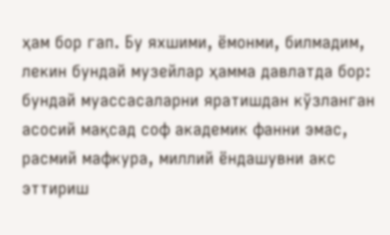ҳам бор гап. Бу яхшими, ёмонми, билмадим, лекин бундай музейлар ҳамма давлатда бор: бундай муассасаларни яратишдан кўзланган асосий мақсад соф академик фанни эмас, расмий мафкура, миллий ёндашувни акс эттириш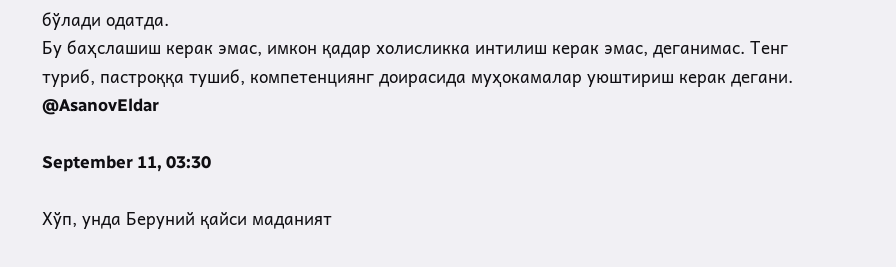бўлади одатда.
Бу баҳслашиш керак эмас, имкон қадар холисликка интилиш керак эмас, деганимас. Тенг туриб, пастроққа тушиб, компетенциянг доирасида муҳокамалар уюштириш керак дегани.
@AsanovEldar

September 11, 03:30

Хўп, унда Беруний қайси маданият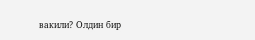вакили? Олдин бир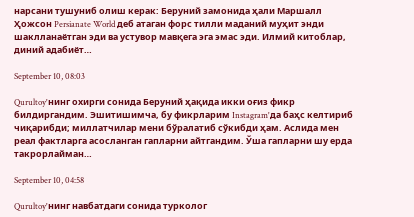нарсани тушуниб олиш керак: Беруний замонида ҳали Маршалл Ҳожсон Persianate World деб атаган форс тилли маданий муҳит энди шаклланаётган эди ва устувор мавқега эга эмас эди. Илмий китоблар, диний адабиёт…

September 10, 08:03

Qurultoy'нинг охирги сонида Беруний ҳақида икки оғиз фикр билдиргандим. Эшитишимча, бу фикрларим Instagram'да баҳс келтириб чиқарибди; миллатчилар мени бўралатиб сўкибди ҳам. Аслида мен реал фактларга асосланган гапларни айтгандим. Ўша гапларни шу ерда такрорлайман…

September 10, 04:58

Qurultoy'нинг навбатдаги сонида турколог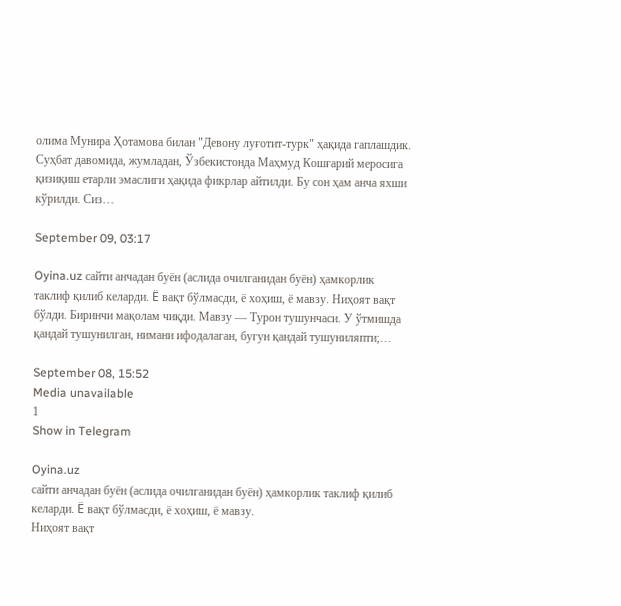олима Мунира Ҳотамова билан "Девону луғотит-турк" ҳақида гаплашдик. Суҳбат давомида, жумладан, Ўзбекистонда Маҳмуд Кошғарий меросига қизиқиш етарли эмаслиги ҳақида фикрлар айтилди. Бу сон ҳам анча яхши кўрилди. Сиз…

September 09, 03:17

Oyina.uz сайти анчадан буён (аслида очилганидан буён) ҳамкорлик таклиф қилиб келарди. Ë вақт бўлмасди, ё хоҳиш, ё мавзу. Ниҳоят вақт бўлди. Биринчи мақолам чиқди. Мавзу — Турон тушунчаси. У ўтмишда қандай тушунилган, нимани ифодалаган, бугун қандай тушуниляпти;…

September 08, 15:52
Media unavailable
1
Show in Telegram

Oyina.uz
сайти анчадан буён (аслида очилганидан буён) ҳамкорлик таклиф қилиб келарди. Ë вақт бўлмасди, ё хоҳиш, ё мавзу.
Ниҳоят вақт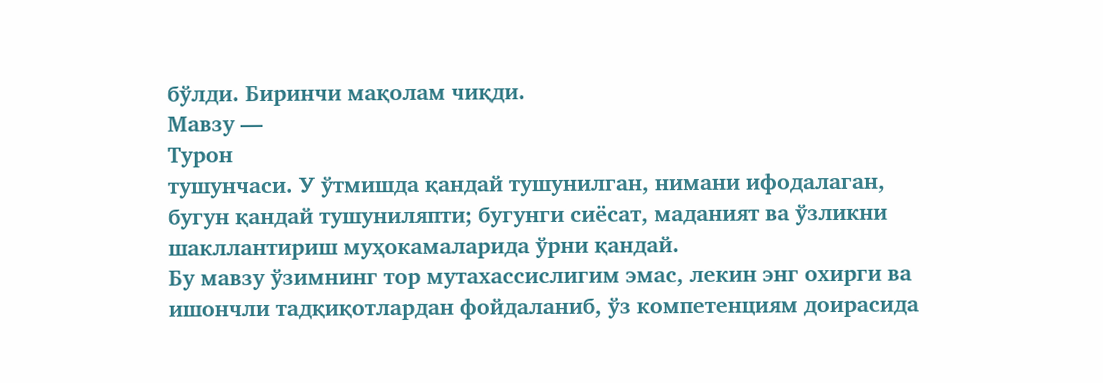бўлди. Биринчи мақолам чиқди.
Мавзу —
Турон
тушунчаси. У ўтмишда қандай тушунилган, нимани ифодалаган, бугун қандай тушуниляпти; бугунги сиёсат, маданият ва ўзликни шакллантириш муҳокамаларида ўрни қандай.
Бу мавзу ўзимнинг тор мутахассислигим эмас, лекин энг охирги ва ишончли тадқиқотлардан фойдаланиб, ўз компетенциям доирасида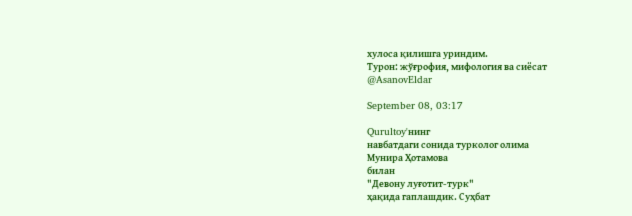хулоса қилишга уриндим.
Турон: жўғрофия, мифология ва сиёсат
@AsanovEldar

September 08, 03:17

Qurultoy'нинг
навбатдаги сонида турколог олима
Мунира Ҳотамова
билан
"Девону луғотит-турк"
ҳақида гаплашдик. Суҳбат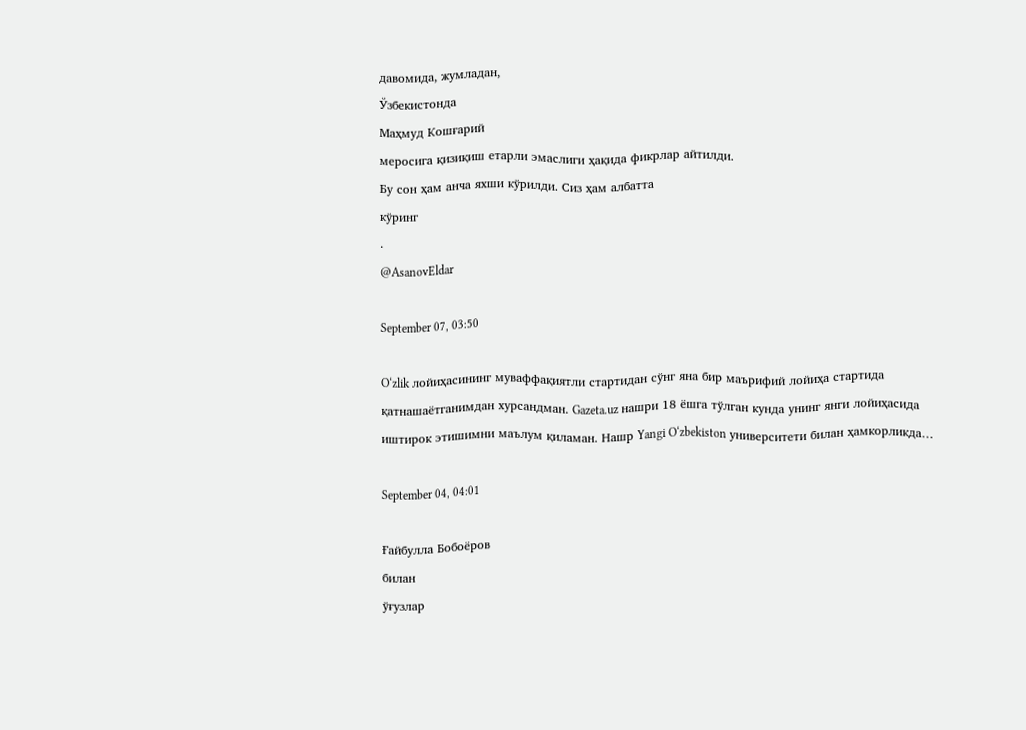давомида, жумладан,
Ўзбекистонда
Маҳмуд Кошғарий
меросига қизиқиш етарли эмаслиги ҳақида фикрлар айтилди.
Бу сон ҳам анча яхши кўрилди. Сиз ҳам албатта
кўринг
.
@AsanovEldar

September 07, 03:50

O‘zlik лойиҳасининг муваффақиятли стартидан сўнг яна бир маърифий лойиҳа стартида қатнашаётганимдан хурсандман. Gazeta.uz нашри 18 ёшга тўлган кунда унинг янги лойиҳасида иштирок этишимни маълум қиламан. Нашр Yangi O‘zbekiston университети билан ҳамкорликда…

September 04, 04:01

Ғайбулла Бобоёров
билан
ўғузлар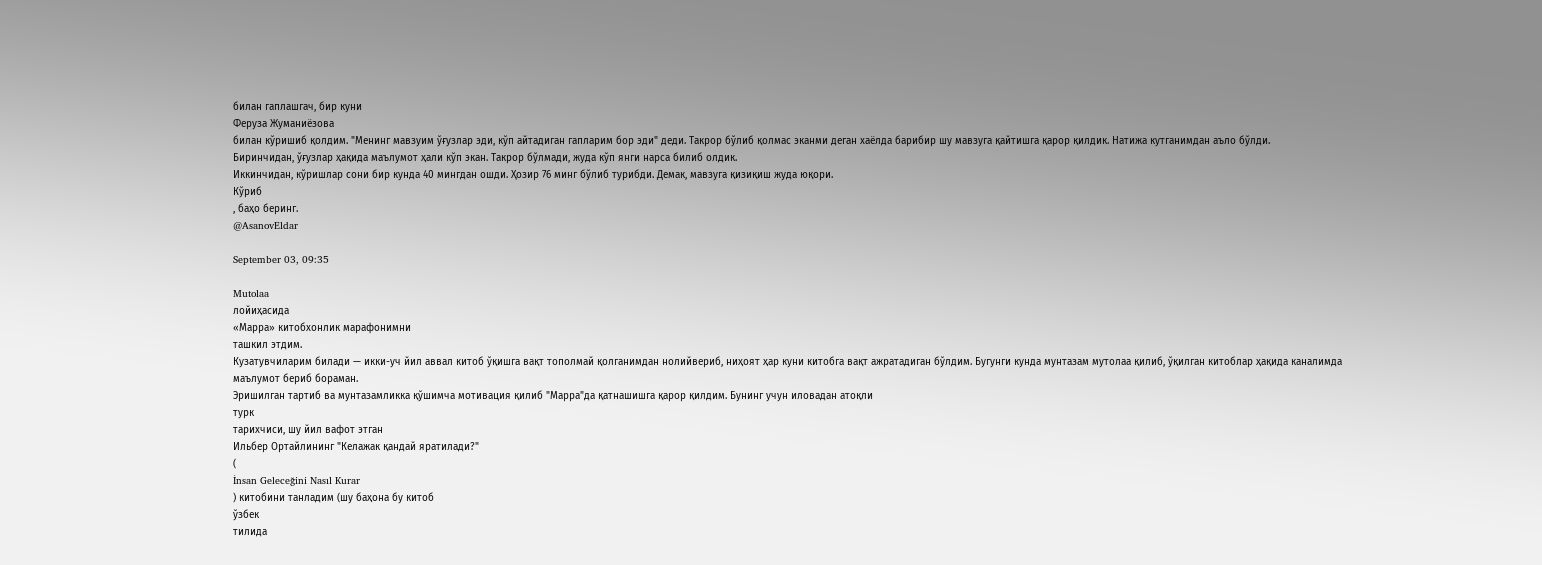билан гаплашгач, бир куни
Феруза Жуманиёзова
билан кўришиб қолдим. "Менинг мавзуим ўғузлар эди, кўп айтадиган гапларим бор эди" деди. Такрор бўлиб қолмас эканми деган хаёлда барибир шу мавзуга қайтишга қарор қилдик. Натижа кутганимдан аъло бўлди.
Биринчидан, ўғузлар ҳақида маълумот ҳали кўп экан. Такрор бўлмади, жуда кўп янги нарса билиб олдик.
Иккинчидан, кўришлар сони бир кунда 40 мингдан ошди. Ҳозир 76 минг бўлиб турибди. Демак, мавзуга қизиқиш жуда юқори.
Кўриб
, баҳо беринг.
@AsanovEldar

September 03, 09:35

Mutolaa
лойиҳасида
«Марра» китобхонлик марафонимни
ташкил этдим.
Кузатувчиларим билади — икки-уч йил аввал китоб ўқишга вақт тополмай қолганимдан нолийвериб, ниҳоят ҳар куни китобга вақт ажратадиган бўлдим. Бугунги кунда мунтазам мутолаа қилиб, ўқилган китоблар ҳақида каналимда маълумот бериб бораман.
Эришилган тартиб ва мунтазамликка қўшимча мотивация қилиб "Марра"да қатнашишга қарор қилдим. Бунинг учун иловадан атоқли
турк
тарихчиси, шу йил вафот этган
Ильбер Ортайлининг "Келажак қандай яратилади?"
(
İnsan Geleceğini Nasıl Kurar
) китобини танладим (шу баҳона бу китоб
ўзбек
тилида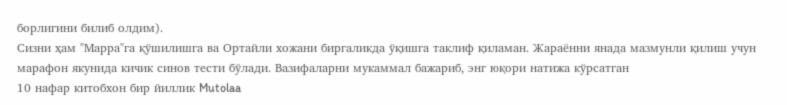борлигини билиб олдим).
Сизни ҳам "Марра"га қўшилишга ва Ортайли хожани биргаликда ўқишга таклиф қиламан. Жараённи янада мазмунли қилиш учун марафон якунида кичик синов тести бўлади. Вазифаларни мукаммал бажариб, энг юқори натижа кўрсатган
10 нафар китобхон бир йиллик Mutolaa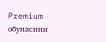Premium обунасини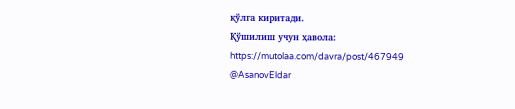қўлга киритади.
Қўшилиш учун ҳавола:
https://mutolaa.com/davra/post/467949
@AsanovEldar